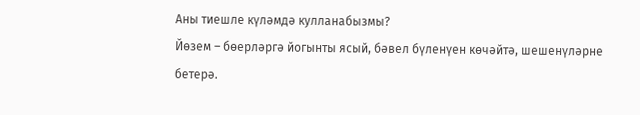Аны тиешле күләмдә кулланабызмы?
Йөзем – бөерләргә йогынты ясый, бәвел бүленүен көчәйтә, шешенүләрне бетерә.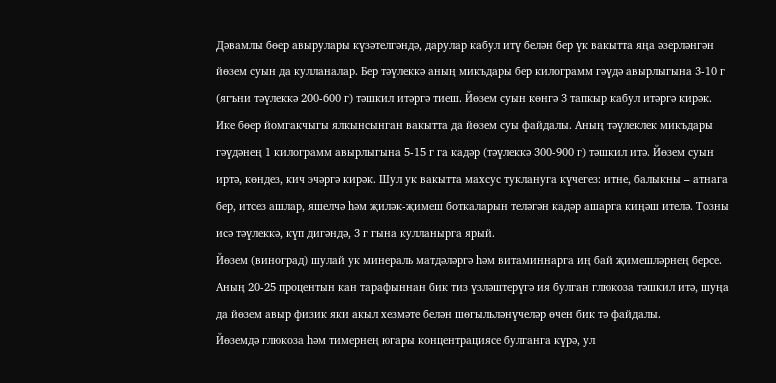Дәвамлы бөер авырулары күзәтелгәндә, дарулар кабул итү белән бер үк вакытта яңа әзерләнгән йөзем суын да кулланалар. Бер тәүлеккә аның микъдары бер килограмм гәүдә авырлыгына 3-10 г (ягъни тәүлеккә 200-600 г) тәшкил итәргә тиеш. Йөзем суын көнгә 3 тапкыр кабул итәргә кирәк.
Ике бөер йомгакчыгы ялкынсынган вакытта да йөзем суы файдалы. Аның тәүлеклек микъдары гәүдәнең 1 килограмм авырлыгына 5-15 г га кадәр (тәүлеккә 300-900 г) тәшкил итә. Йөзем суын иртә, көндез, кич эчәргә кирәк. Шул ук вакытта махсус туклануга күчегез: итне, балыкны – атнага бер, итсез ашлар, яшелчә һәм җиләк-җимеш боткаларын теләгән кадәр ашарга киңәш ителә. Тозны исә тәүлеккә, күп дигәндә, 3 г гына кулланырга ярый.
Йөзем (виноград) шулай ук минераль матдәләргә һәм витаминнарга иң бай җимешләрнең берсе. Аның 20-25 процентын кан тарафыннан бик тиз үзләштерүгә ия булган глюкоза тәшкил итә, шуңа да йөзем авыр физик яки акыл хезмәте белән шөгыльләнүчеләр өчен бик тә файдалы.
Йөземдә глюкоза һәм тимернең югары концентрациясе булганга күрә, ул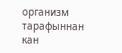организм тарафыннан кан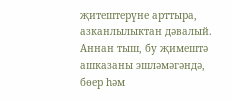җитештерүне арттыра, азканлылыктан дәвалый. Аннан тыш, бу җимештә ашказаны эшләмәгәндә, бөер һәм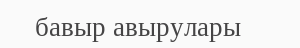бавыр авырулары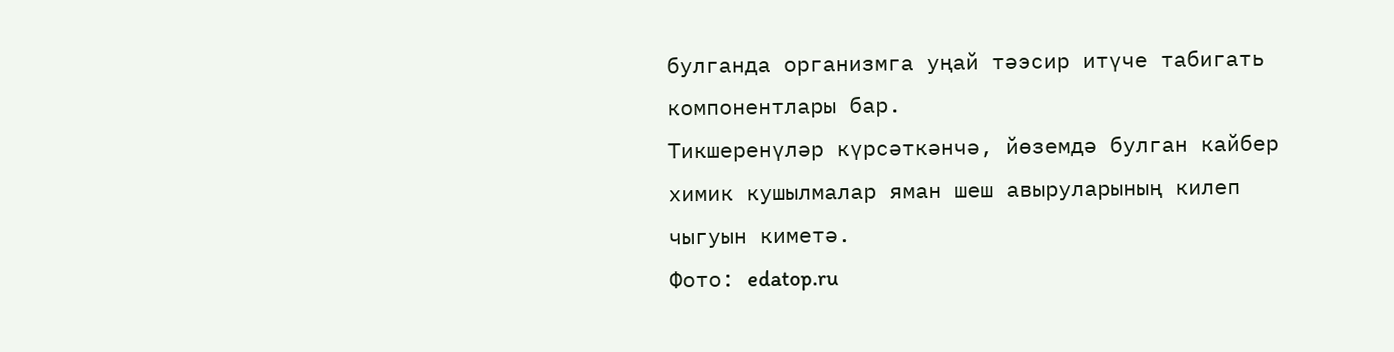булганда организмга уңай тәэсир итүче табигать компонентлары бар.
Тикшеренүләр күрсәткәнчә, йөземдә булган кайбер химик кушылмалар яман шеш авыруларының килеп чыгуын киметә.
Фото: edatop.ru